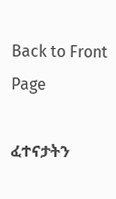Back to Front Page

ፈተናታትን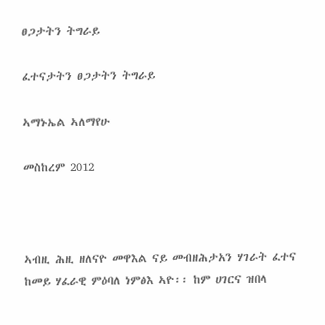ፀጋታትን ትግራይ

ፈተናታትን ፀጋታትን ትግራይ

ኣማኑኤል ኣለማየሁ

መስከረም 2012



ኣብዚ ሕዚ ዘለናዮ መዋእል ናይ መብዘሕታአን ሃገራት ፈተና ከመይ ሃፈራዊ ምዕባለ ነምፅእ ኣዮ፡፡ ከም ሀገርና ዝበላ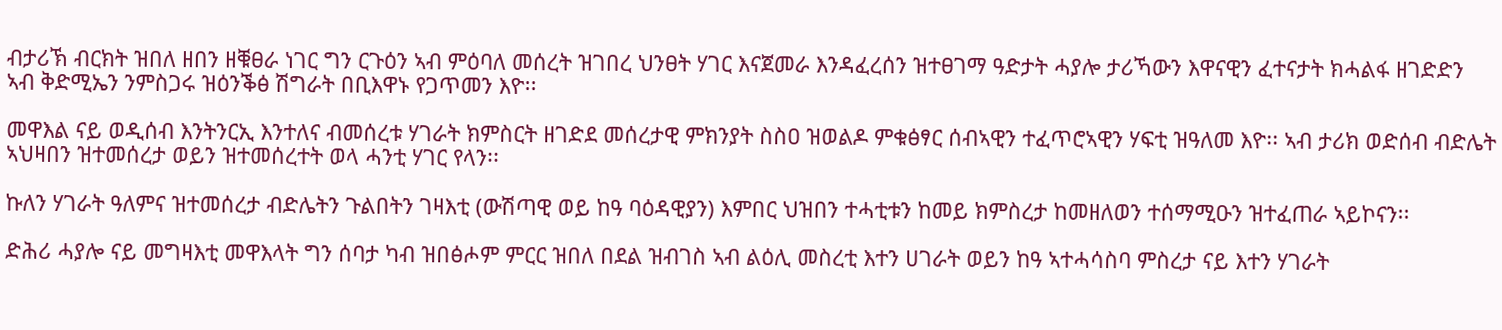ብታሪኽ ብርክት ዝበለ ዘበን ዘቑፀራ ነገር ግን ርጉዕን ኣብ ምዕባለ መሰረት ዝገበረ ህንፀት ሃገር እናጀመራ እንዳፈረሰን ዝተፀገማ ዓድታት ሓያሎ ታሪኻውን እዋናዊን ፈተናታት ክሓልፋ ዘገድድን ኣብ ቅድሚኤን ንምስጋሩ ዝዕንቕፅ ሽግራት በቢእዋኑ የጋጥመን እዮ፡፡

መዋእል ናይ ወዲሰብ እንትንርኢ እንተለና ብመሰረቱ ሃገራት ክምስርት ዘገድደ መሰረታዊ ምክንያት ስስዐ ዝወልዶ ምቁፅፃር ሰብኣዊን ተፈጥሮኣዊን ሃፍቲ ዝዓለመ እዮ፡፡ ኣብ ታሪክ ወድሰብ ብድሌት ኣህዛበን ዝተመሰረታ ወይን ዝተመሰረተት ወላ ሓንቲ ሃገር የላን፡፡

ኩለን ሃገራት ዓለምና ዝተመሰረታ ብድሌትን ጉልበትን ገዛእቲ (ውሽጣዊ ወይ ከዓ ባዕዳዊያን) እምበር ህዝበን ተሓቲቱን ከመይ ክምስረታ ከመዘለወን ተሰማሚዑን ዝተፈጠራ ኣይኮናን፡፡

ድሕሪ ሓያሎ ናይ መግዛእቲ መዋእላት ግን ሰባታ ካብ ዝበፅሖም ምርር ዝበለ በደል ዝብገስ ኣብ ልዕሊ መስረቲ እተን ሀገራት ወይን ከዓ ኣተሓሳስባ ምስረታ ናይ እተን ሃገራት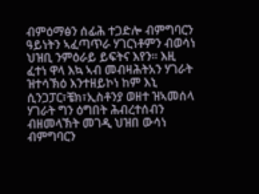ብምዕማፅን ሰፊሕ ተጋድሎ ብምግባርን ዓይነትን ኣፈጣጥራ ሃገርነቶምን ብወሳነ ህዝቢ ንምዕራይ ይፍትና እየን፡፡ እዚ ፈተነ ዋላ እኳ ኣብ መብዛሕትአን ሃገራት ዝተሳኽዕ እንተዘይኮነ ከም እኒ ሲንጋፓር፣ቼክ፣ኢስቶንያ ወዘተ ዝኣመሰላ ሃገራት ግን ዕግበት ሕብረተሰብን ብዘመላኽት መገዲ ህዝበ ውሳነ ብምግባርን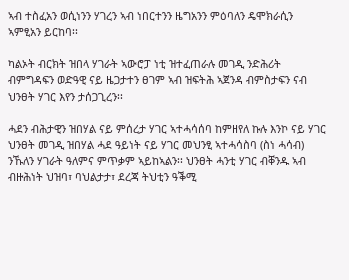ኣብ ተስፈአን ወሲነንን ሃገረን ኣብ ነበርተንን ዜግአንን ምዕባለን ዴሞክራሲን ኣምፂአን ይርከባ፡፡

ካልኦት ብርክት ዝበላ ሃገራት ኣውሮፓ ነቲ ዝተፈጠራሉ መገዲ ንድሕሪት ብምግዳፍን ወድዓዊ ናይ ዜጋታተን ፀገም ኣብ ዝፍትሕ ኣጀንዳ ብምስታፍን ናብ ህንፀት ሃገር እየን ታሰጋጊረን፡፡

ሓደን ብሕታዊን ዝበሃል ናይ ምሰረታ ሃገር ኣተሓሳሰባ ከምዘየለ ኩሉ እንኮ ናይ ሃገር ህንፀት መገዲ ዝበሃል ሓደ ዓይነት ናይ ሃገር መህንፂ ኣተሓሳስባ (ስነ ሓሳብ) ንኹለን ሃገራት ዓለምና ምጥቃም ኣይከኣልን፡፡ ህንፀት ሓንቲ ሃገር ብቐንዱ ኣብ ብዙሕነት ህዝባ፣ ባህልታታ፣ ደረጃ ትህቲን ዓቕሚ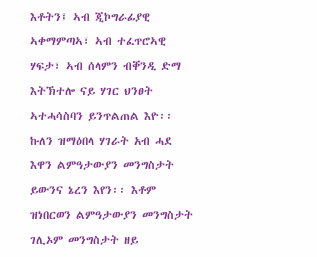እቶትን፤ ኣብ ጂኮግራፊያዊ ኣቀማምጣኣ፣ ኣብ ተፈጥሮኣዊ ሃፍታ፣ ኣብ ሰላምን ብቐንዲ ድማ እትኽተሎ ናይ ሃገር ህንፀት ኣተሓሳስባን ይንጥልጠል እዮ፡፡ ኩለን ዝማዕበላ ሃገራት አብ ሓደ እዋን ልምዓታውያን መንግስታት ይውንና ኔረን እየን፡፡ እቶም ዝነበርወን ልምዓታውያን መንግስታት ገሊኦም መንግስታት ዘይ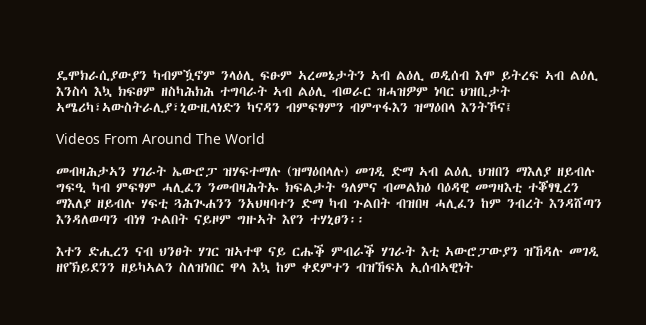ዴሞክራሲያውያን ካብምዃኖም ንላዕሊ ፍፁም ኣረመኔታትን ኣብ ልዕሊ ወዲሰብ እሞ ይትረፍ ኣብ ልዕሊ እንስሳ እኳ ክፍፀም ዘስካሕክሕ ተግባራት ኣብ ልዕሊ ብወራር ዝሓዝዎም ነባር ህዝቢታት ኣሜሪካ፣ኣውስትራሊያ፣ኒውዚላነድን ካናዳን ብምፍፃምን ብምጥፋእን ዝማዕበላ እንትኾና፤

Videos From Around The World

መብዛሕታኣን ሃገራት ኤውሮፓ ዝሃፍተማሉ (ዝማዕበላሉ) መገዲ ድማ ኣብ ልዕሊ ህዝበን ማእለያ ዘይብሉ ግፍዒ ካብ ምፍፃም ሓሊፈን ንመብዛሕትኡ ክፍልታት ዓለምና ብመልክዕ ባዕዳዊ መግዛእቲ ተቖፃፂረን ማእለያ ዘይብሉ ሃፍቲ ጓሕጒሐንን ንአህዛባተን ድማ ካብ ጉልበት ብዝበዛ ሓሊፈን ከም ንብረት እንዳሸጣን እንዳለወጣን ብነፃ ጉልበት ናይዞም ግዙኣት እየን ተሃኒፀን፡፡

እተን ድሒረን ናብ ህንፀት ሃገር ዝኣተዋ ናይ ርሑቕ ምብራቕ ሃገራት እቲ ኣውሮፓውያን ዝኸዳሉ መገዲ ዘየኽይደንን ዘይካኣልን ስለዝነበር ዋላ እኳ ከም ቀደምተን ብዝኸፍአ ኢሰብኣዊነት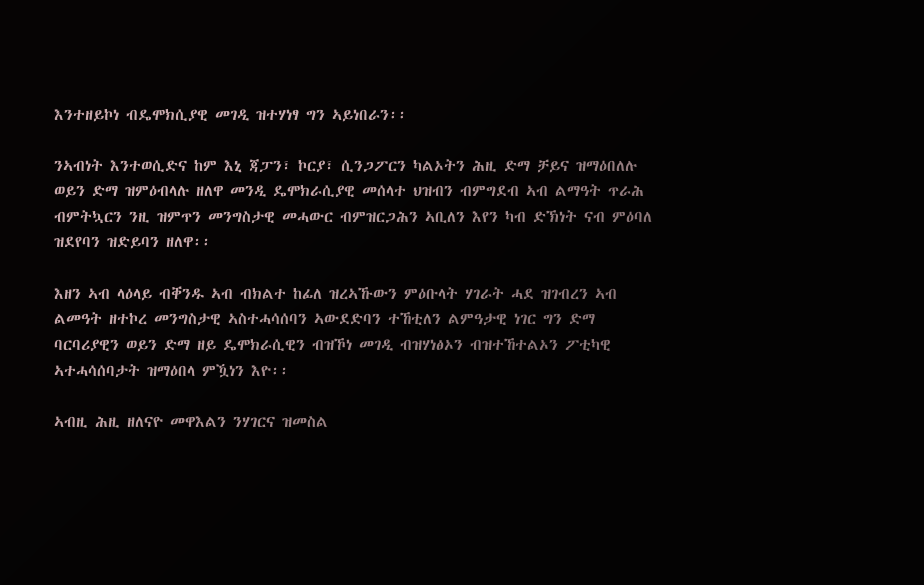እንተዘይኮነ ብዴሞክሲያዊ መገዲ ዝተሃነፃ ግን ኣይነበራን፡፡

ንኣብነት እንተወሲድና ከም እኒ ጃፓን፣ ኮርያ፣ ሲንጋፖርን ካልኦትን ሕዚ ድማ ቻይና ዝማዕበለሉ ወይን ድማ ዝምዕብላሉ ዘለዋ መንዲ ዴሞክራሲያዊ መሰላተ ህዝብን ብምግደብ ኣብ ልማዓት ጥራሕ ብምትኳርን ንዚ ዝምጥን መንግስታዊ መሓውር ብምዝርጋሕን ኣቢለን እየን ካብ ድኽነት ናብ ምዕባለ ዝደየባን ዝድይባን ዘለዋ፡፡

እዘን ኣብ ላዕላይ ብቐንዱ ኣብ ብክልተ ከፊለ ዝረኣኹውን ምዕቡላት ሃገራት ሓደ ዝገብረን ኣብ ልመዓት ዘተኮረ መንግስታዊ ኣስተሓሳሰባን ኣውደድባን ተኸቲለን ልምዓታዊ ነገር ግን ድማ ባርባሪያዊን ወይን ድማ ዘይ ዴሞክራሲዊን ብዝኾነ መገዲ ብዝሃነፅኦን ብዝተኸተልኦን ፖቲካዊ ኣተሓሳሰባታት ዝማዕበላ ምዃነን እዮ፡፡

ኣብዚ ሕዚ ዘለናዮ መዋእልን ንሃገርና ዝመስል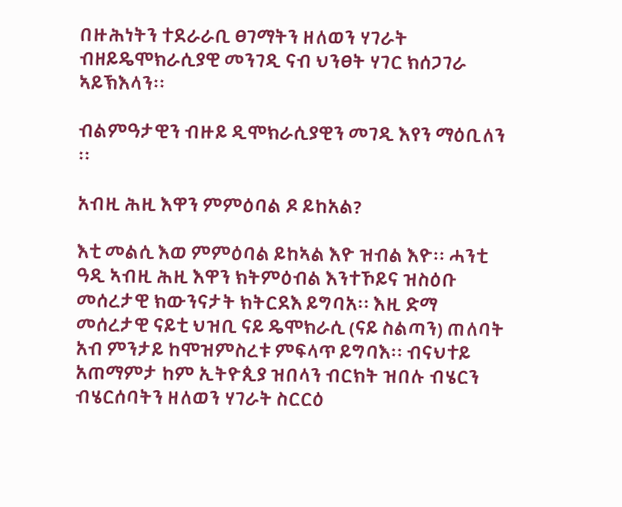በዙሕነትን ተደራራቢ ፀገማትን ዘለወን ሃገራት ብዘይዴሞክራሲያዊ መንገዲ ናብ ህንፀት ሃገር ክሰጋገራ ኣይኽእላን፡፡

ብልምዓታዊን ብዙይ ዲሞክራሲያዊን መገዲ እየን ማዕቢለን ፡፡

አብዚ ሕዚ እዋን ምምዕባል ዶ ይከአል?

እቲ መልሲ እወ ምምዕባል ይከኣል እዮ ዝብል እዮ፡፡ ሓንቲ ዓዲ ኣብዚ ሕዚ እዋን ክትምዕብል እንተኾይና ዝስዕቡ መሰረታዊ ክውንናታት ክትርደእ ይግባአ፡፡ እዚ ድማ መሰረታዊ ናይቲ ህዝቢ ናይ ዴሞክራሲ (ናይ ስልጣን) ጠለባት አብ ምንታይ ከሞዝምስረቱ ምፍላጥ ይግባእ፡፡ ብናህተይ አጠማምታ ከም ኢትዮጲያ ዝበላን ብርክት ዝበሉ ብሄርን ብሄርሰባትን ዘለወን ሃገራት ስርርዕ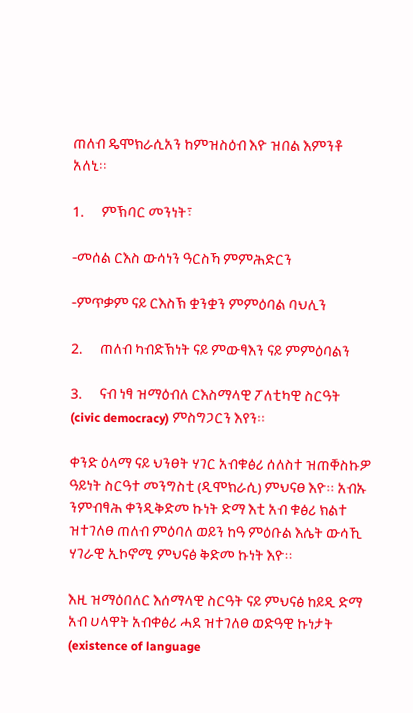ጠለብ ዴሞክራሲአን ከምዝስዕብ እዮ ዝበል እምንቶ አለኒ፡፡

1.      ምኽባር መንነት፣

-መሰል ርእስ ውሳነን ዓርስኻ ምምሕድርን

-ምጥቃም ናይ ርእስኽ ቋንቋን ምምዕባል ባህሊን

2.      ጠለብ ካብድኽነት ናይ ምውፃእን ናይ ምምዕባልን

3.      ናብ ነፃ ዝማዕብለ ርእስማላዊ ፖለቲካዊ ስርዓት (civic democracy) ምስግጋርን እየን፡፡

ቀንድ ዕላማ ናይ ህንፀት ሃገር አብቁፅሪ ሰለስተ ዝጠቐስኩዎ ዓይነት ስርዓተ መንግስቲ (ዲሞክራሲ) ምህናፀ እዮ፡፡ አብኡ ንምብፃሕ ቀንዲቅድመ ኩነት ድማ እቲ አብ ቁፅሪ ክልተ ዝተገለፀ ጠለብ ምዕባለ ወይን ከዓ ምዕቡል እሴት ውሳኺ ሃገራዊ ኢኮኖሚ ምህናፅ ቅድመ ኩነት እዮ፡፡

እዚ ዝማዕበለር እሰማላዊ ስርዓት ናይ ምህናፅ ከይዲ ድማ አብ ሀላዋት አብቀፅሪ ሓደ ዝተገለፀ ወድዓዊ ኩነታት (existence of language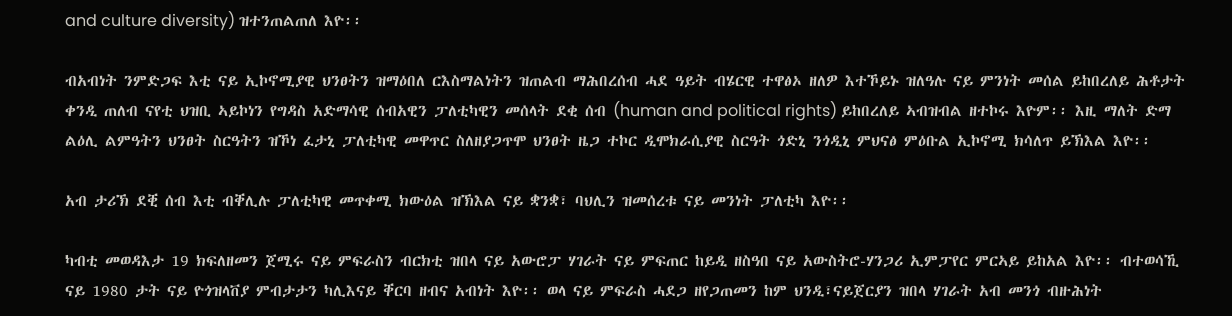and culture diversity) ዝተንጠልጠለ እዮ፡፡

ብአብነት ንምድጋፍ እቲ ናይ ኢኮኖሚያዊ ህንፀትን ዝማዕበለ ርእስማልነትን ዝጠልብ ማሕበረሰብ ሓደ ዓይት ብሄርዊ ተዋፅኦ ዘለዎ እተኾይኑ ዝለዓሉ ናይ ምንነት መሰል ይከበረለይ ሕቶታት ቀንዲ ጠለብ ናየቲ ህዝቢ ኣይኮነን የግዳስ አድማሳዊ ሰብአዊን ፓለቲካዊን መሰላት ደቂ ሰብ (human and political rights) ይከበረለይ ኣብዝብል ዘተኮሩ እዮም፡፡ እዚ ማለት ድማ ልዕሊ ልምዓትን ህንፀት ስርዓትን ዝኾነ ፈታኒ ፓለቲካዊ መዋጥር ስለዘያጋጥሞ ህንፀት ዜጋ ተኮር ዲሞክራሲያዊ ስርዓት ጎድኒ ንጎዲኒ ምህናፅ ምዕቡል ኢኮኖሚ ክሳለጥ ይኽእል እዮ፡፡

አብ ታሪኽ ደቒ ሰብ እቲ ብቐሊሉ ፓለቲካዊ መጥቀሚ ክውዕል ዝኽእል ናይ ቋንቋ፣ ባህሊን ዝመሰረቱ ናይ መንነት ፓለቲካ እዮ፡፡

ካብቲ መወዳእታ 19 ክፍለዘመን ጀሚሩ ናይ ምፍራስን ብርክቲ ዝበላ ናይ አውሮፓ ሃገራት ናይ ምፍጠር ከይዲ ዘስዓበ ናይ አውስትሮ-ሃንጋሪ ኢምፓየር ምርኣይ ይከአል እዮ፡፡ ብተወሳኺ ናይ 1980 ታት ናይ ዮጎዝላቨያ ምብታታን ካሊእናይ ቐርባ ዘብና አብነት እዮ፡፡ ወላ ናይ ምፍራስ ሓደጋ ዘየጋጠመን ከም ህንዲ፣ናይጀርያን ዝበላ ሃገራት አብ መንጎ ብዙሕነት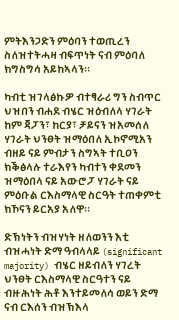ምትእንጋድን ምዕባን ተወጢረን ስለዝተትሓዛ ብፍጥነት ናብ ምዕባለ ክግስግሳ አይከኣላን፡፡

ካብቲ ዝገላፅኩዎ ብተፃራሪ ግን ስብጥር ህዝበን ብሐደ ብሄር ዝዕብለላ ሃገራት ከም ጃፓን፣ ከርያ፣ ቻይናን ዝአመሰለ ሃገራት ህንፀት ዝማዕበለ ኢኮኖሚአን ብዘይ ናይ ምብታን ስግኣት ተቢዐን ክቕፅላሉ ተራእየን ካብተን ቀደመን ዝማዕበላ ናይ አውሮፓ ሃገራት ናይ ምዕቡል ርእስማላዊ ስርዓት ተጠቀምቲ ክኾናን ይርአያ አለዋ፡፡

ድኽነትን ብዝሃነት ዘለወንን እቲ ብዝሓነት ድማ ዓብላላይ (significant majority) ብሄር ዘይብለን ሃገረት ህንፀት ርእስማላዊ ስርዓተን ናይ ብዙሕነት ሕቶ እንተይመለሳ ወይን ድማ ናብ ርእሰን ብዝኽእላ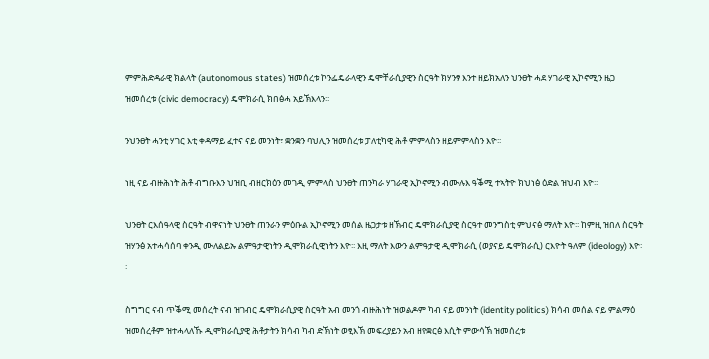ምምሕድዳራዊ ክልላት (autonomous states) ዝመሰረቱ ኮንፌዴራላዊን ዴሞቸራሲያዊን ስርዓት ክሃንፃ እንተ ዘይክአለን ህንፀት ሓደ ሃገራዊ ኢኮኖሚን ዜጋ ዝመሰረቱ (civic democracy) ዴሞክራሲ ክበፅሓ አይኽእላን፡፡

ንህንፀት ሓንቲ ሃገር እቲ ቀዳማይ ፈተና ናይ መንነት፣ ቋንቋን ባህሊን ዝመሰረቱ ፓለቲካዊ ሕቶ ምምላስን ዘይምምላስን እዮ፡፡

ነዚ ናይ ብዙሕነት ሕቶ ብግቡእን ህዝቢ ብዘርክዕን መገዲ ምምላስ ህንፀት ጠንካራ ሃገራዊ ኢኮኖሚን ብሙሉእ ዓቕሚ ተኣትዮ ክህነፅ ዕድል ዝህብ እዮ፡፡

ህንፀት ርእሰዓላዊ ስርዓት ብዋናነት ህንፀት ጠንራን ምዕቡል ኢኮኖሚን መሰል ዜጋታቱ ዘኽብር ዴሞክራሲያዊ ስርዓተ መንግስቲ ምህናፅ ማለት እዮ፡፡ ከምዚ ዝበለ ስርዓት ዝሃንፅ አተሓሳሰባ ቀንዲ ሙለልይኡ ልምዓታዊነትን ዲሞክራሲዊነትን እዮ፡፡ እዚ ማለት እውን ልምዓታዊ ዲሞክራሲ (ወያናይ ዴሞክራሲ) ርእዮት ዓለም (ideology) እዮ፡፡

ስግግር ናብ ጥቕሚ መሰረት ናብ ዝገብር ዴሞክራሲያዊ ስርዓት አብ መንጎ ብዙሕነት ዝወልዶም ካብ ናይ መንነት (identity politics) ክሳብ መሰል ናይ ምልማዕ ዝመሰረቶም ዝተሓላለኹ ዲሞክራሲያዊ ሕቶታትን ክሳብ ካብ ድኽነት ወፂእኽ መፍረያይን አብ ዘየቋርፅ እሲት ምውሳኽ ዝመሰረቱ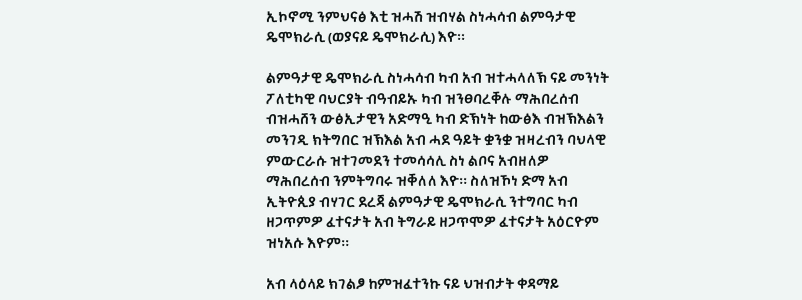ኢኮኖሚ ንምህናፅ እቲ ዝሓሽ ዝብሃል ስነሓሳብ ልምዓታዊ ዴሞክራሲ (ወያናይ ዴሞክራሲ) እዮ፡፡

ልምዓታዊ ዴሞክራሲ ስነሓሳብ ካብ አብ ዝተሓላለኽ ናይ መንነት ፖለቲካዊ ባህርያት ብዓብይኡ ካብ ዝንፀባረቐሉ ማሕበረሰብ ብዝሓሸን ውፅኢታዊን አድማዒ ካብ ድኽነት ከውፅእ ብዝኽእልን መንገዲ ክትግበር ዝኽእል አብ ሓደ ዓይት ቋንቋ ዝዛረብን ባህላዊ ምውርራሱ ዝተገመደን ተመሳሳሊ ስነ ልቦና አብዘለዎ ማሕበረሰብ ንምትግባሩ ዝቐለለ እዮ፡፡ ስለዝኾነ ድማ አብ ኢትዮጲያ ብሃገር ደረጃ ልምዓታዊ ዴሞክራሲ ንተግባር ካብ ዘጋጥምዎ ፈተናታት አብ ትግራይ ዘጋጥሞዎ ፈተናታት አዕርዮም ዝነአሱ እዮም፡፡

አብ ላዕላይ ክገልፆ ከምዝፈተንኩ ናይ ህዝብታት ቀዳማይ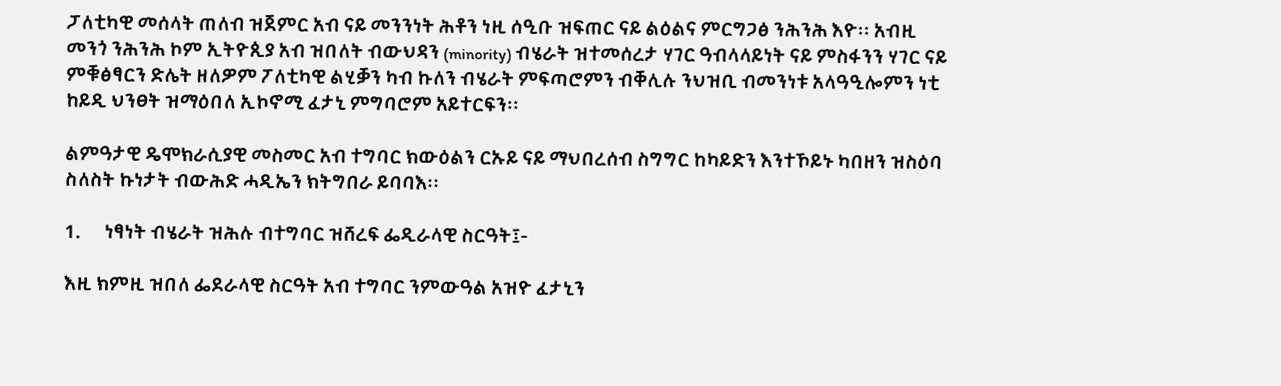ፓለቲካዊ መሰላት ጠለብ ዝጀምር አብ ናይ መንንነት ሕቶን ነዚ ሰዒቡ ዝፍጠር ናይ ልዕልና ምርግጋፅ ንሕንሕ እዮ፡፡ አብዚ መንጎ ንሕንሕ ኮም ኢትዮጲያ አብ ዝበለት ብውህዳን (minority) ብሄራት ዝተመሰረታ ሃገር ዓብላላይነት ናይ ምስፋንን ሃገር ናይ ምቑፅፃርን ድሌት ዘለዎም ፖለቲካዊ ልሂቓን ካብ ኩለን ብሄራት ምፍጣሮምን ብቐሊሉ ንህዝቢ ብመንነቱ አላዓዒሎምን ነቲ ከይዲ ህንፀት ዝማዕበለ ኢኮኖሚ ፈታኒ ምግባሮም አይተርፍን፡፡

ልምዓታዊ ዴሞክራሲያዊ መስመር አብ ተግባር ክውዕልን ርኡይ ናይ ማህበረሰብ ስግግር ከካይድን እንተኾይኑ ካበዘን ዝስዕባ ስለስት ኩነታት ብውሕድ ሓዲኤን ክትግበራ ይባባእ፡፡

1.      ነፃነት ብሄራት ዝሕሉ ብተግባር ዝሸረፍ ፌዲራላዊ ስርዓት፤-

እዚ ክምዚ ዝበለ ፌደራላዊ ስርዓት አብ ተግባር ንምውዓል አዝዮ ፈታኒን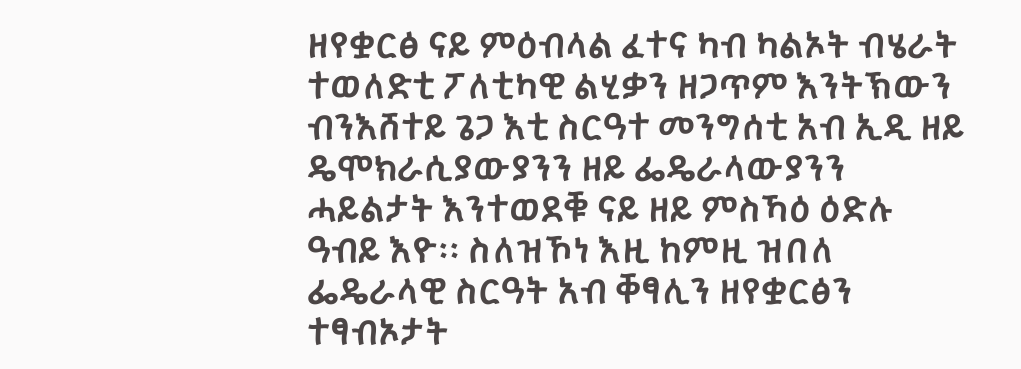ዘየቋርፅ ናይ ምዕብላል ፈተና ካብ ካልኦት ብሄራት ተወለድቲ ፖለቲካዊ ልሂቃን ዘጋጥም እንትኽውን ብንእሸተይ ጌጋ እቲ ስርዓተ መንግሰቲ አብ ኢዲ ዘይ ዴሞክራሲያውያንን ዘይ ፌዴራላውያንን ሓይልታት እንተወደቑ ናይ ዘይ ምስኻዕ ዕድሉ ዓብይ እዮ፡፡ ስለዝኾነ እዚ ከምዚ ዝበለ ፌዴራላዊ ስርዓት አብ ቐፃሊን ዘየቋርፅን ተፃብኦታት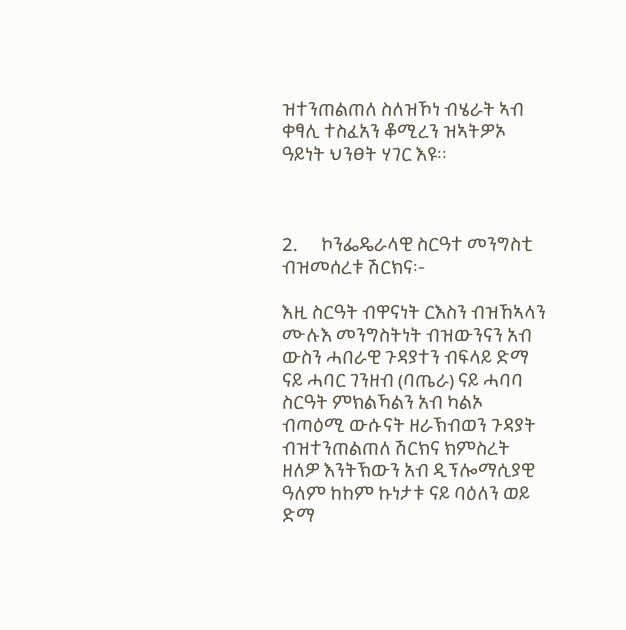ዝተንጠልጠለ ስለዝኾነ ብሄራት ኣብ ቀፃሊ ተስፈአን ቆሚረን ዝኣትዎኦ ዓይነት ህንፀት ሃገር እዩ፡፡



2.      ኮንፌዴራላዊ ስርዓተ መንግስቲ ብዝመሰረቱ ሽርክና፡-

እዚ ስርዓት ብዋናነት ርእስን ብዝኸኣላን ሙሉእ መንግስትነት ብዝውንናን አብ ውስን ሓበራዊ ጉዳያተን ብፍላይ ድማ ናይ ሓባር ገንዘብ (ባጤራ) ናይ ሓባባ ስርዓት ምክልኻልን አብ ካልኦ ብጣዕሚ ውሱናት ዘራኽብወን ጉዳያት ብዝተንጠልጠለ ሽርክና ክምስረት ዘለዎ እንትኽውን አብ ዲፕሎማሲያዊ ዓለም ከከም ኩነታቱ ናይ ባዕለን ወይ ድማ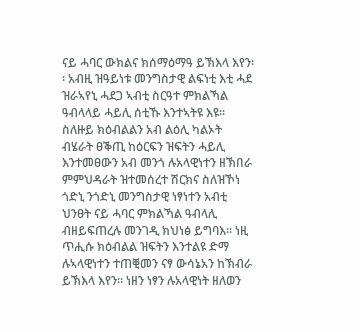ናይ ሓባር ውክልና ክሰማዕማዓ ይኽእላ እየን፡፡ አብዚ ዝዓይነቱ መንግስታዊ ልፍነቲ እቲ ሓደ ዝራኣየኒ ሓደጋ ኣብቲ ስርዓተ ምክልኻል ዓብላላይ ሓይሊ ሰቲኹ እንተኣትዩ እዩ፡፡ ስለዙይ ክዕብልልን አብ ልዕሊ ካልኦት ብሄራት ፀቕጢ ከዕርፍን ዝፍትን ሓይሊ እንተመፀውን አብ መንጎ ሉአላዊነተን ዘኽበራ ምምህዳራት ዝተመሰረተ ሽርክና ስለዝኾነ ጎድኒ ንጎድኒ መንግስታዊ ነፃነተን አብቲ ህንፀት ናይ ሓባር ምክልኻል ዓብላሊ ብዘይፍጠረሉ መንገዲ ክህነፅ ይግባእ፡፡ ነዚ ጥሒሱ ክዕብልል ዝፍትን እንተልዩ ድማ ሉኣላዊነተን ተጠቒመን ናፃ ውሳኔአን ከኽብራ ይኽእላ እየን፡፡ ነዘን ነፃን ሉአላዊነት ዘለወን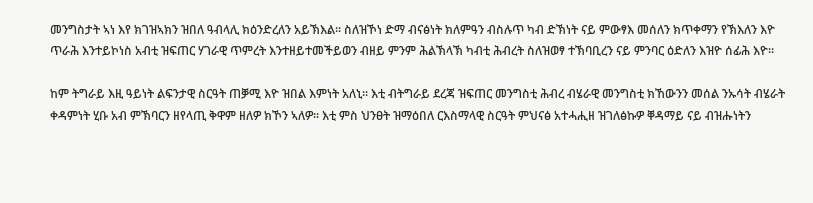መንግስታት ኣነ እየ ክገዝኣክን ዝበለ ዓብላሊ ክዕንድረለን አይኽእል፡፡ ስለዝኾነ ድማ ብናፅነት ክለምዓን ብስሉጥ ካብ ድኽነት ናይ ምውፃእ መሰለን ክጥቀማን የኽእለን እዮ ጥራሕ እንተይኮነስ አብቲ ዝፍጠር ሃገራዊ ጥምረት እንተዘይተመችይወን ብዘይ ምንም ሕልኽላኽ ካብቲ ሕብረት ስለዝወፃ ተኽባቢረን ናይ ምንባር ዕድለን እዝዮ ሰፊሕ እዮ፡፡

ከም ትግራይ እዚ ዓይነት ልፍንታዊ ስርዓት ጠቓሚ እዮ ዝበል እምነት አለኒ፡፡ እቲ ብትግራይ ደረጃ ዝፍጠር መንግስቲ ሕብረ ብሄራዊ መንግስቲ ክኸውንን መሰል ንኡሳት ብሄራት ቀዳምነት ሂቡ አብ ምኽባርን ዘየላጢ ቅዋም ዘለዎ ክኾን ኣለዎ፡፡ እቲ ምስ ህንፀት ዝማዕበለ ርእስማላዊ ስርዓት ምህናፅ አተሓሒዘ ዝገለፅኩዎ ቐዳማይ ናይ ብዝሑነትን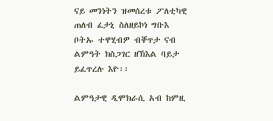ናይ መንነትን ዝመሰረቱ ፖለቲካዊ ጠለብ ፈታኒ ስለዘይኮነ ግቡእ ቦትኡ ተዋሂብዎ ብቐጥታ ናብ ልምዓት ክስጋገር ዘኽእል ባይታ ይፈጥረሉ እዮ፡፡

ልምዓታዊ ዲሞክራሲ አብ ከምዚ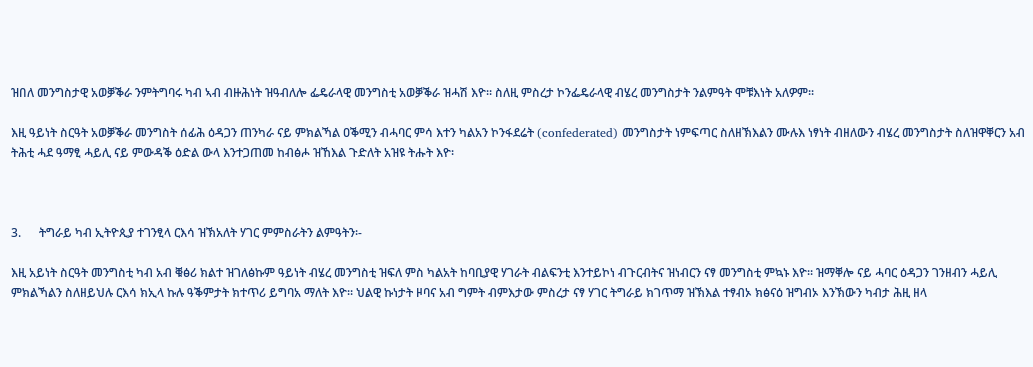ዝበለ መንግስታዊ አወቓቕራ ንምትግባሩ ካብ ኣብ ብዙሕነት ዝዓብለሎ ፌዴራላዊ መንግስቲ አወቓቕራ ዝሓሽ እዮ፡፡ ስለዚ ምስረታ ኮንፌዴራላዊ ብሄረ መንግስታት ንልምዓት ሞቹእነት አለዎም፡፡

እዚ ዓይነት ስርዓት አወቓቕራ መንግስት ሰፊሕ ዕዳጋን ጠንካራ ናይ ምክልኻል ዐቕሚን ብሓባር ምሳ እተን ካልአን ኮንፋደሬት (confederated) መንግስታት ነምፍጣር ስለዘኽእልን ሙሉእ ነፃነት ብዘለውን ብሄረ መንግስታት ስለዝዋቐርን አብ ትሕቲ ሓደ ዓማፂ ሓይሊ ናይ ምውዳቕ ዕድል ውላ እንተጋጠመ ከብፅሖ ዝኸእል ጉድለት አዝዩ ትሑት እዮ፡



3.      ትግራይ ካብ ኢትዮጲያ ተገንፂላ ርእሳ ዝኽአለት ሃገር ምምስራትን ልምዓትን፡-

እዚ አይነት ስርዓት መንግስቲ ካብ አብ ቑፅሪ ክልተ ዝገለፅኩም ዓይነት ብሄረ መንግስቲ ዝፍለ ምስ ካልአት ከባቢያዊ ሃገራት ብልፍንቲ እንተይኮነ ብጉርብትና ዝነብርን ናፃ መንግስቲ ምኳኑ እዮ፡፡ ዝማቐሎ ናይ ሓባር ዕዳጋን ገንዘብን ሓይሊ ምክልኻልን ስለዘይህሉ ርእሳ ክኢላ ኩሉ ዓቕምታት ክተጥሪ ይግባአ ማለት እዮ፡፡ ህልዊ ኩነታት ዞባና አብ ግምት ብምእታው ምስረታ ናፃ ሃገር ትግራይ ክገጥማ ዝኽእል ተፃብኦ ክፅናዕ ዝግብኦ እንኽውን ካብታ ሕዚ ዘላ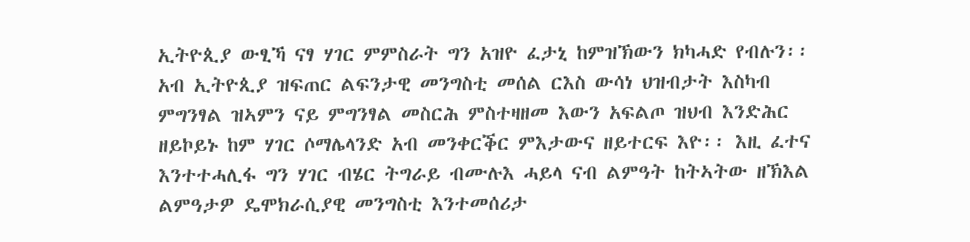ኢትዮጲያ ውፂኻ ናፃ ሃገር ምምስራት ግን አዝዮ ፈታኒ ከምዝኽውን ክካሓድ የብሉን፡፡ አብ ኢትዮጲያ ዝፍጠር ልፍንታዊ መንግስቲ መሰል ርእስ ውሳነ ህዝብታት እስካብ ምግንፃል ዝኣምን ናይ ምግንፃል መስርሕ ምስተዛዘመ እውን አፍልጦ ዝህብ እንድሕር ዘይኮይኑ ከም ሃገር ሶማሌላንድ አብ መንቀርቕር ምእታውና ዘይተርፍ እዮ፡፡ እዚ ፈተና እንተተሓሊፋ ግን ሃገር ብሄር ትግራይ ብሙሉእ ሓይላ ናብ ልምዓት ከትኣትው ዘኽእል ልምዓታዎ ዴሞክራሲያዊ መንግስቲ እንተመሰሪታ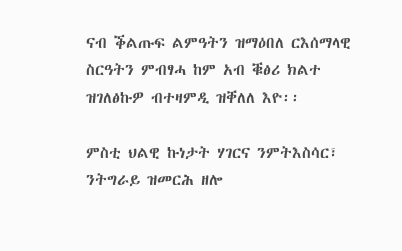ናብ ቕልጡፍ ልምዓትን ዝማዕበለ ርእሰማላዊ ስርዓትን ምብፃሓ ከም አብ ቑፅሪ ክልተ ዝገለፅኩዎ ብተዛምዲ ዝቐለለ እዮ፡፡

ምስቲ ህልዊ ኩነታት ሃገርና ንምትእስሳር፣ ንትግራይ ዝመርሕ ዘሎ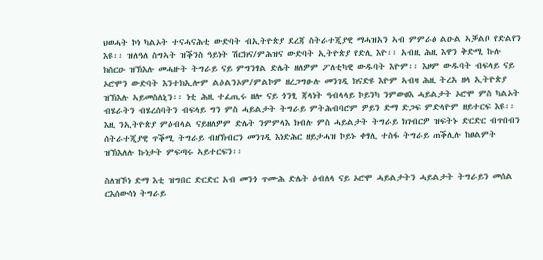ህወሓት ኮነ ካልኦት ተናሓናሕቲ ውድባት ብኢትዮጵያ ደረጃ ስትራተጂያዊ ማሓዝአን ኣብ ምምራፅ ልዑል ኣቓልቦ የድልየን እዩ፡፡ ዝለዓለ ስግኣት ዝቕንስ ዓይነት ሽርክና/ምሕዝና ውድባት ኢትዮጵያ የድሊ እዮ፡፡ አብዚ ሕዚ እዋን ቅድሚ ኩሉ ክስርዑ ዝኽእሉ መሓዙት ትግራይ ናይ ምግንፃል ድሌት ዘለዎም ፖለቲካዊ ውዱባት እዮም፡፡ እዞም ውዱባት ብፍላይ ናይ ኦሮሞን ውድባት እንተክኢሎም ልዕልንኦም/ምልኮም ዘረጋግፁሉ መንገዲ ክናድዩ እዮም ኣብዛ ሕዚ ትረአ ዘላ ኢትዮጵያ ዝኽእሉ ኣይመስለኒን፡፡ ነቲ ሕዚ ተፈጢሩ ዘሎ ናይ ጎንፂ ጃላነት ዓብላላይ ኮይንካ ንምውፀእ ሓይልታት ኦሮሞ ምስ ካልኦት ብሄራትን ብሄረሰባትን ብፍላይ ግን ምስ ሓይልታት ትግራይ ምትሕብባሮም ዎይን ድማ ድጋፍ ምድላዮም ዘይተርፍ እዩ፡፡ እዚ ንኢትዮጵያ ምዕብላል ናይዘለዎም ድሌት ንምምላእ ክብሉ ምስ ሓይልታት ትግራይ ክገብርዎ ዝፍትኑ ድርድር ብጥበብን ሰትራተጂያዊ ጥቕሚ ትግራይ ብዘኽብርን መንገዲ እነድሕር ዘይታሓዝ ኮይኑ ቀፃሊ ተስፋ ትግራይ ጠቕሊሉ ከፀልምት ዝኽእለሉ ኩነታት ምፍጣሩ ኣይተርፍን፡፡

ስለዝኾነ ድማ እቲ ዝግበር ድርድር አብ መንጎ ጥሙሕ ድሌት ዕብለላ ናይ ኦሮሞ ሓይልታትን ሓይልታት ትግራይን መሰል ርእሰውሳነ ትግራይ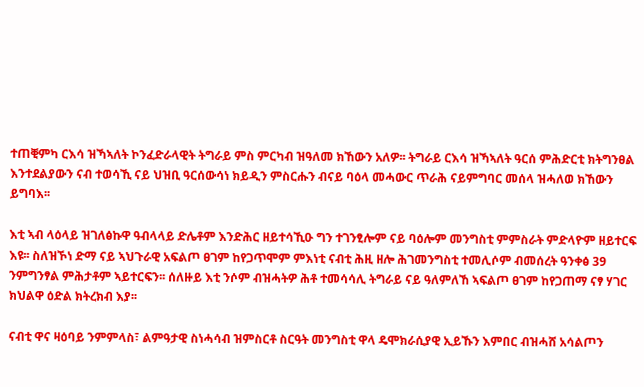ተጠቒምካ ርእሳ ዝኻኣለት ኮንፈድራላዊት ትግራይ ምስ ምርካብ ዝዓለመ ክኸውን አለዎ፡፡ ትግራይ ርእሳ ዝኻኣለት ዓርሰ ምሕድርቲ ክትግንፀል እንተደልያውን ናብ ተወሳኺ ናይ ህዝቢ ዓርሰውሳነ ክይዲን ምስርሑን ብናይ ባዕላ መሓውር ጥራሕ ናይምግባር መሰላ ዝሓለወ ክኸውን ይግባእ፡፡

እቲ ኣብ ላዕላይ ዝገለፅኩዋ ዓብላላይ ድሌቶም እንድሕር ዘይተሳኺዑ ግን ተገንፂሎም ናይ ባዕሎም መንግስቲ ምምስራት ምድላዮም ዘይተርፍ እዩ፡፡ ስለዝኾነ ድማ ናይ ኣህጉራዊ አፍልጦ ፀገም ከየጋጥሞም ምእነቲ ናብቲ ሕዚ ዘሎ ሕገመንግስቲ ተመሊሶም ብመሰረት ዓንቀፅ 39 ንምግንፃል ምሕታቶም ኣይተርፍን፡፡ ሰለዙይ እቲ ንሶም ብዝሓትዎ ሕቶ ተመሳሳሊ ትግራይ ናይ ዓለምለኸ ኣፍልጦ ፀገም ከየጋጠማ ናፃ ሃገር ክህልዋ ዕድል ክትረክብ እያ፡፡

ናብቲ ዋና ዛዕባይ ንምምላስ፣ ልምዓታዊ ስነሓሳብ ዝምስርቶ ስርዓት መንግስቲ ዋላ ዴሞክራሲያዊ ኢይኹን እምበር ብዝሓሸ አሳልጦን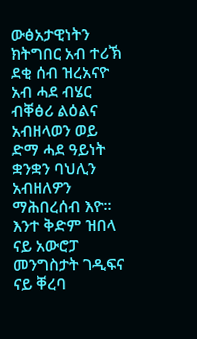ውፅአታዊነትን ክትግበር አብ ተሪኽ ደቂ ሰብ ዝረአናዮ አብ ሓደ ብሄር ብቐፅሪ ልዕልና አብዘላወን ወይ ድማ ሓደ ዓይነት ቋንቋን ባህሊን አብዘለዎን ማሕበረሰብ እዮ፡፡ እንተ ቅድም ዝበላ ናይ አውሮፓ መንግስታት ገዲፍና ናይ ቐረባ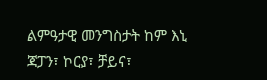ልምዓታዊ መንግስታት ከም እኒ ጃፓን፣ ኮርያ፣ ቻይና፣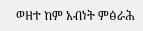ወዘተ ከም አብነት ምፅራሕ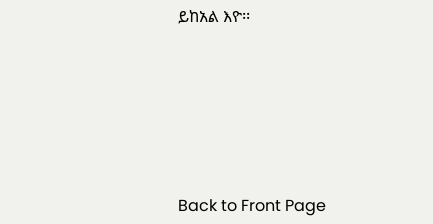ይከአል እዮ፡፡






Back to Front Page